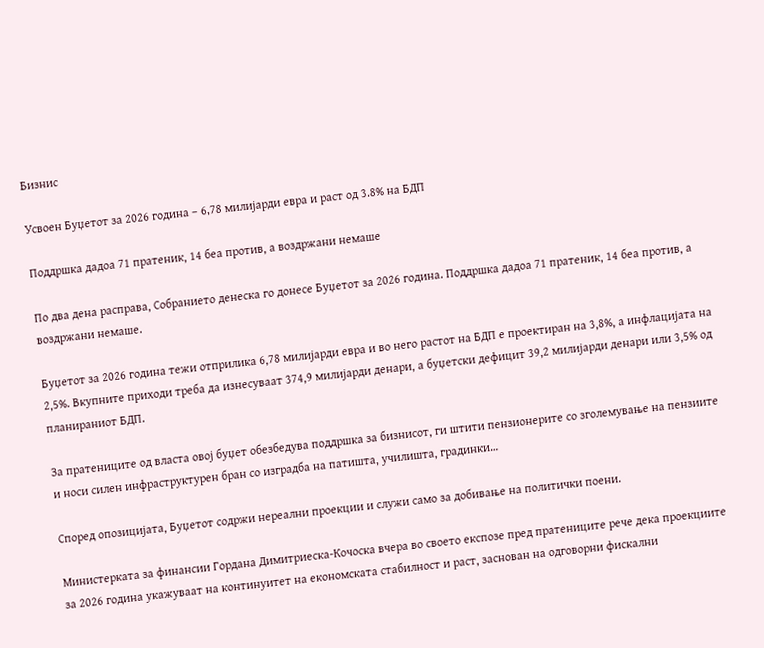Бизнис

Усвоен Буџетот за 2026 година – 6‚78 милијарди евра и раст од 3.8% на БДП

Поддршка дадоа 71 пратеник, 14 беа против, а воздржани немаше

По два дена расправа, Собранието денеска го донесе Буџетот за 2026 година. Поддршка дадоа 71 пратеник, 14 беа против, а воздржани немаше.

Буџетот за 2026 година тежи отприлика 6,78 милијарди евра и во него растот на БДП е проектиран на 3,8%, а инфлацијата на 2,5%. Вкупните приходи треба да изнесуваат 374,9 милијарди денари, а буџетски дефицит 39,2 милијарди денари или 3,5% од планираниот БДП.

За пратениците од власта овој буџет обезбедува поддршка за бизнисот, ги штити пензионерите со зголемување на пензиите и носи силен инфраструктурен бран со изградба на патишта, училишта, градинки…

Според опозицијата, Буџетот содржи нереални проекции и служи само за добивање на политички поени.

Министерката за финансии Гордана Димитриеска-Кочоска вчера во своето експозе пред пратениците рече дека проекциите за 2026 година укажуваат на континуитет на економската стабилност и раст, заснован на одговорни фискални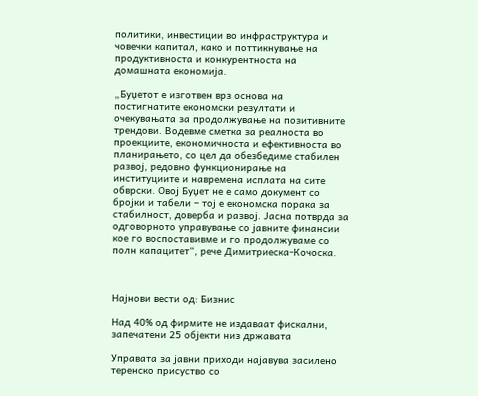политики, инвестиции во инфраструктура и човечки капитал, како и поттикнување на продуктивноста и конкурентноста на домашната економија.

„Буџетот е изготвен врз основа на постигнатите економски резултати и очекувањата за продолжување на позитивните трендови. Водевме сметка за реалноста во проекциите, економичноста и ефективноста во планирањето, со цел да обезбедиме стабилен развој, редовно функционирање на институциите и навремена исплата на сите обврски. Овој Буџет не е само документ со бројки и табели – тој е економска порака за стабилност, доверба и развој. Јасна потврда за одговорното управување со јавните финансии кое го воспоставивме и го продолжуваме со полн капацитет“, рече Димитриеска-Кочоска.



Најнови вести од: Бизнис

Над 40% од фирмите не издаваат фискални, запечатени 25 објекти низ државата

Управата за јавни приходи најавува засилено теренско присуство со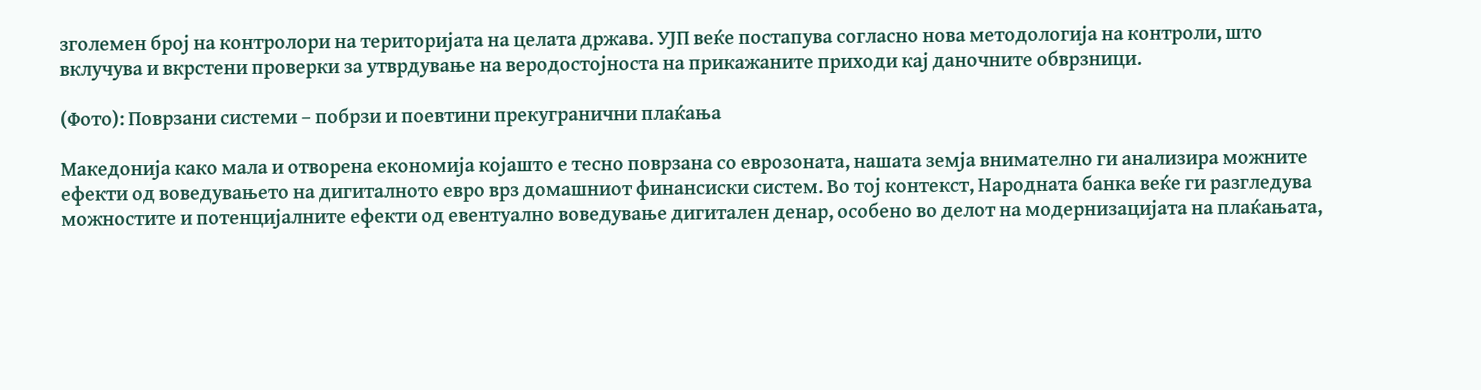зголемен број на контролори на територијата на целата држава. УЈП веќе постапува согласно нова методологија на контроли, што вклучува и вкрстени проверки за утврдување на веродостојноста на прикажаните приходи кај даночните обврзници.

(Фото): Поврзани системи – побрзи и поевтини прекугранични плаќања

Македонија како мала и отворена економија којашто е тесно поврзана со еврозоната, нашата земја внимателно ги анализира можните ефекти од воведувањето на дигиталното евро врз домашниот финансиски систем. Во тој контекст, Народната банка веќе ги разгледува можностите и потенцијалните ефекти од евентуално воведување дигитален денар, особено во делот на модернизацијата на плаќањата,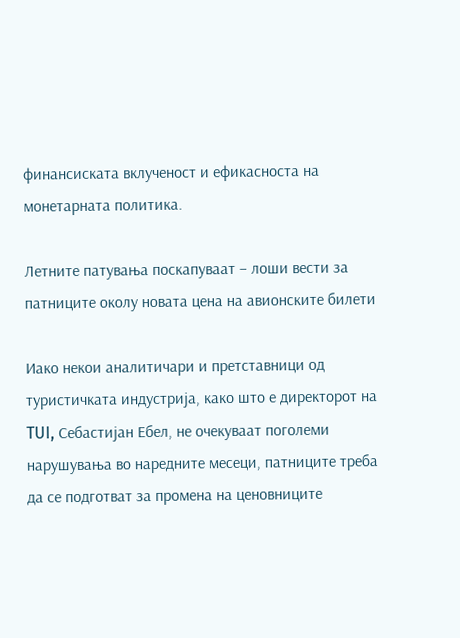финансиската вклученост и ефикасноста на монетарната политика.

Летните патувања поскапуваат – лоши вести за патниците околу новата цена на авионските билети

Иако некои аналитичари и претставници од туристичката индустрија, како што е директорот на TUI, Себастијан Ебел, не очекуваат поголеми нарушувања во наредните месеци, патниците треба да се подготват за промена на ценовниците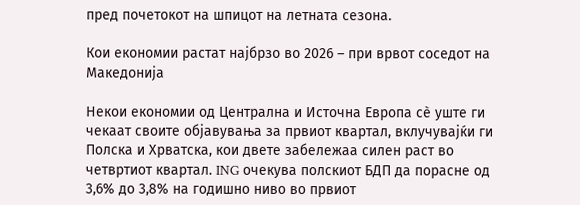пред почетокот на шпицот на летната сезона.

Кои економии растат најбрзо во 2026 – при врвот соседот на Македонија

Некои економии од Централна и Источна Европа сè уште ги чекаат своите објавувања за првиот квартал, вклучувајќи ги Полска и Хрватска, кои двете забележаа силен раст во четвртиот квартал. ING очекува полскиот БДП да порасне од 3,6% до 3,8% на годишно ниво во првиот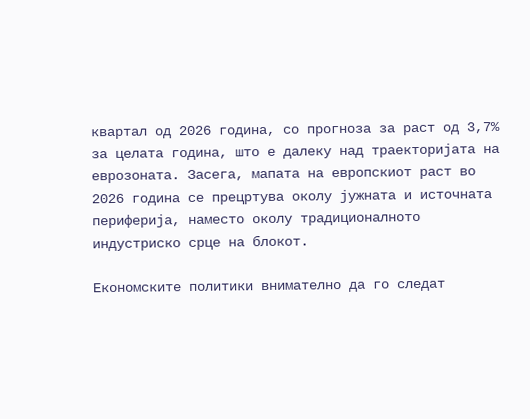квартал од 2026 година, со прогноза за раст од 3,7% за целата година, што е далеку над траекторијата на еврозоната. Засега, мапата на европскиот раст во 2026 година се прецртува околу јужната и источната периферија, наместо околу традиционалното индустриско срце на блокот.

Економските политики внимателно да го следат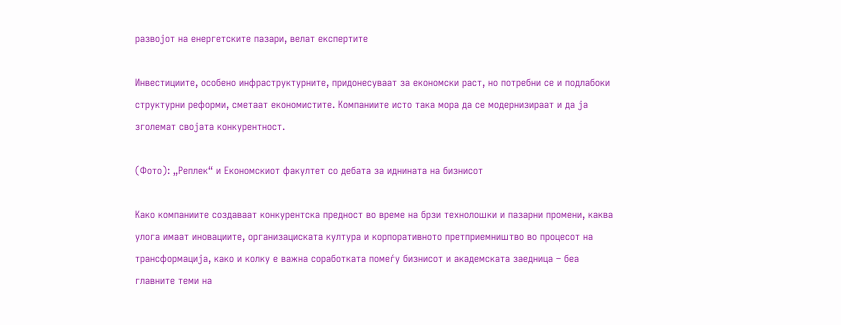развојот на енергетските пазари, велат експертите

Инвестициите, особено инфраструктурните, придонесуваат за економски раст, но потребни се и подлабоки структурни реформи, сметаат економистите. Компаниите исто така мора да се модернизираат и да ја зголемат својата конкурентност.

(Фото): „Реплек“ и Економскиот факултет со дебата за иднината на бизнисот

Како компаниите создаваат конкурентска предност во време на брзи технолошки и пазарни промени, каква улога имаат иновациите, организациската култура и корпоративното претприемништво во процесот на трансформација, како и колку е важна соработката помеѓу бизнисот и академската заедница – беа главните теми на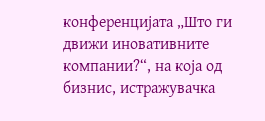конференцијата „Што ги движи иновативните компании?“, на која од бизнис, истражувачка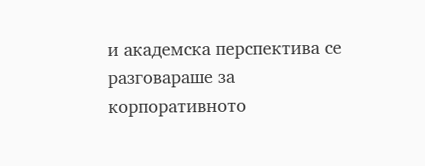и академска перспектива се разговараше за корпоративното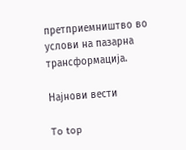претприемништво во услови на пазарна трансформација.

Најнови вести

To top